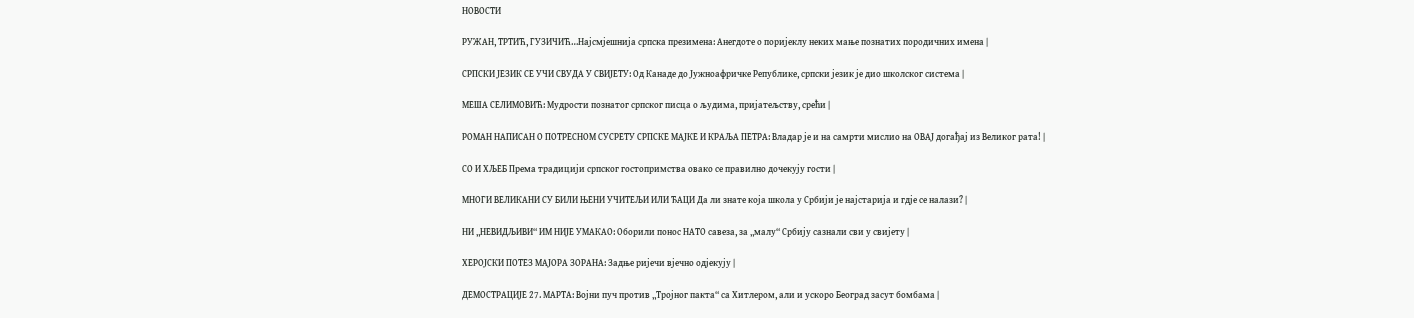НОВОСТИ

РУЖАН, ТРТИЋ, ГУЗИЧИЋ…Најсмјешнија српска презимена: Анегдоте о поријеклу неких мање познатих породичних имена |

СРПСКИ ЈЕЗИК СЕ УЧИ СВУДА У СВИЈЕТУ: Од Канаде до Јужноафричке Републике, српски језик је дио школског система |

МЕША СЕЛИМОВИЋ: Мудрости познатог српског писца о људима, пријатељству, срећи |

РОМАН НАПИСАН О ПОТРЕСНОМ СУСРЕТУ СРПСКЕ МАЈКЕ И КРАЉА ПЕТРА: Владар је и на самрти мислио на ОВАЈ догађај из Великог рата! |

СО И ХЉЕБ Према традицији српског гостопримства овако се правилно дочекују гости |

МНОГИ ВЕЛИКАНИ СУ БИЛИ ЊЕНИ УЧИТЕЉИ ИЛИ ЂАЦИ Да ли знате која школа у Србији је најстарија и гдје се налази? |

НИ „НЕВИДЉИВИ“ ИМ НИЈЕ УМАКАО: Оборили понос НАТО савеза, за „малу“ Србију сазнали сви у свијету |

ХЕРОЈСКИ ПОТЕЗ МАЈОРА ЗОРАНА: Задње ријечи вјечно одјекују |

ДЕМОСТРАЦИЈЕ 27. МАРТА: Војни пуч против „Тројног пакта“ са Хитлером, али и ускоро Београд засут бомбама |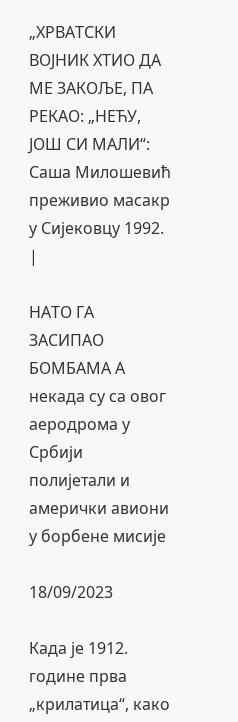„ХРВАТСКИ ВОЈНИК ХТИО ДА МЕ ЗАКОЉЕ, ПА РЕКАО: „НЕЋУ, ЈОШ СИ МАЛИ“: Саша Милошевић преживио масакр у Сијековцу 1992. |

НАТО ГА ЗАСИПАО БОМБАМА А некада су са овог аеродрома у Србији полијетали и амерички авиони у борбене мисије

18/09/2023

Када је 1912. године прва „крилатица“, како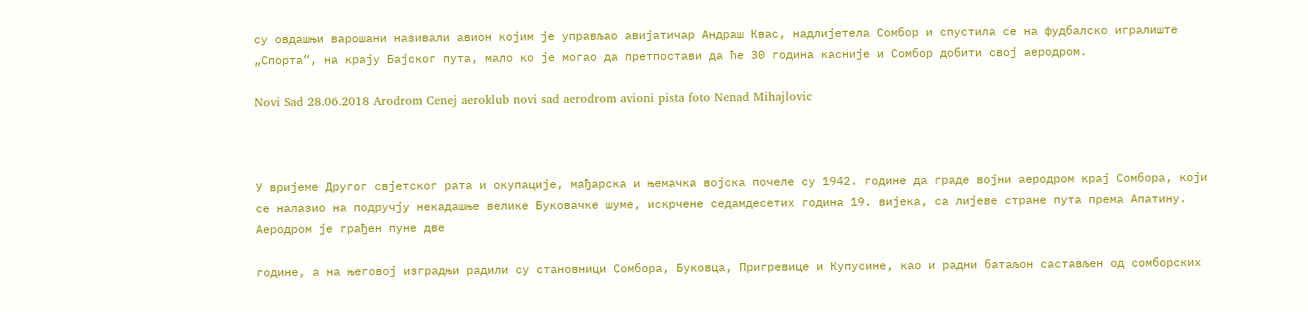су овдашњи варошани називали авион којим је управљао авијатичар Андраш Квас, надлијетела Сомбор и спустила се на фудбалско игралиште „Спорта“, на крају Бајског пута, мало ко је могао да претпостави да ће 30 година касније и Сомбор добити свој аеродром.

Novi Sad 28.06.2018 Arodrom Cenej aeroklub novi sad aerodrom avioni pista foto Nenad Mihajlovic



У вријеме Другог свјетског рата и окупације, мађарска и њемачка војска почеле су 1942. године да граде војни аеродром крај Сомбора, који се налазио на подручју некадашње велике Буковачке шуме, искрчене седамдесетих година 19. вијека, са лијеве стране пута према Апатину. Аеродром је грађен пуне две

године, а на његовој изградњи радили су становници Сомбора, Буковца, Пригревице и Купусине, као и радни батаљон састављен од сомборских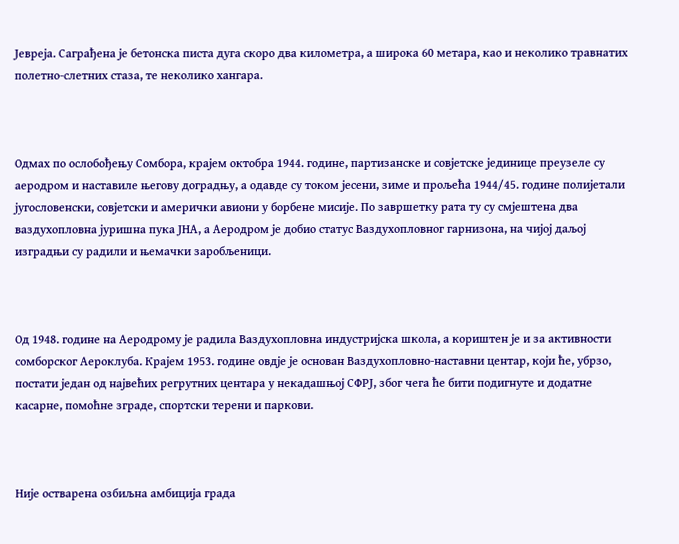Јевреја. Саграђена је бетонска писта дуга скоро два километра, а широка 60 метара, као и неколико травнатих полетно-слетних стаза, те неколико хангара.



Одмах по ослобођењу Сомбора, крајем октобра 1944. године, партизанске и совјетске јединице преузеле су аеродром и наставиле његову доградњу, а одавде су током јесени, зиме и прољећа 1944/45. године полијетали југословенски, совјетски и амерички авиони у борбене мисије. По завршетку рата ту су смјештена два ваздухопловна јуришна пука ЈНА, а Аеродром је добио статус Ваздухопловног гарнизона, на чијој даљој изградњи су радили и њемачки заробљеници.



Од 1948. године на Аеродрому је радила Ваздухопловна индустријска школа, а кориштен је и за активности сомборског Аероклуба. Крајем 1953. године овдје је основан Ваздухопловно-наставни центар, који ће, убрзо, постати један од највећих регрутних центара у некадашњој СФРЈ, због чега ће бити подигнуте и додатне касарне, помоћне зграде, спортски терени и паркови.



Није остварена озбиљна амбиција града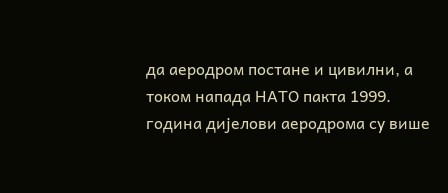да аеродром постане и цивилни, а током напада НАТО пакта 1999. година дијелови аеродрома су више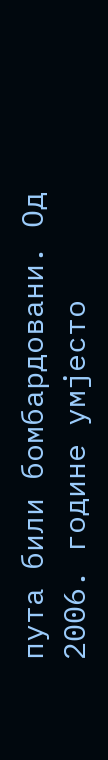пута били бомбардовани. Од 2006. године умјесто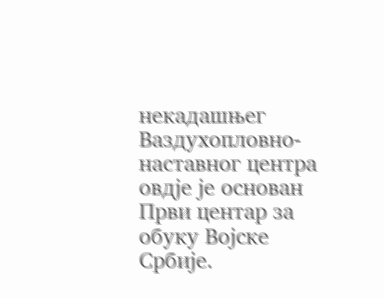некадашњег Ваздухопловно-наставног центра овдје је основан Први центар за обуку Војске Србије.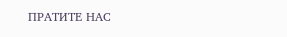ПРАТИТЕ НАС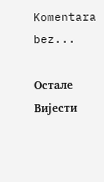Komentara bez...

Остале Вијести